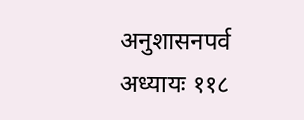अनुशासनपर्व
अध्यायः ११८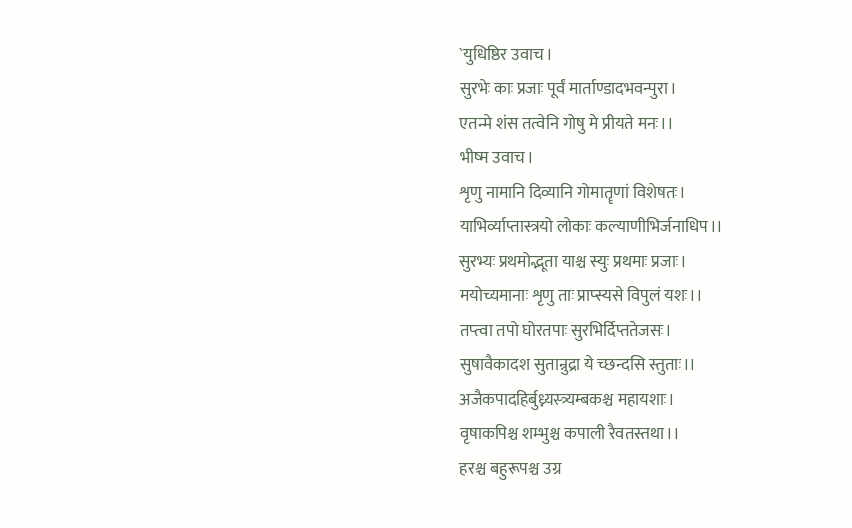`युधिष्ठिर उवाच।
सुरभेः काः प्रजाः पूर्वं मार्ताण्डादभवन्पुरा।
एतन्मे शंस तत्वेनि गोषु मे प्रीयते मनः।।
भीष्म उवाच।
शृणु नामानि दिव्यानि गोमातॄणां विशेषतः।
याभिर्व्याप्तास्त्रयो लोकाः कल्याणीभिर्जनाधिप।।
सुरभ्यः प्रथमोद्भूता याश्च स्युः प्रथमाः प्रजाः।
मयोच्यमानाः शृणु ताः प्राप्स्यसे विपुलं यशः।।
तप्त्वा तपो घोरतपाः सुरभिर्दिप्ततेजसः।
सुषावैकादश सुतान्रुद्रा ये च्छन्दसि स्तुताः।।
अजैकपादहिर्बुध्न्यस्त्र्यम्बकश्च महायशाः।
वृषाकपिश्च शम्भुश्च कपाली रैवतस्तथा।।
हरश्च बहुरूपश्च उग्र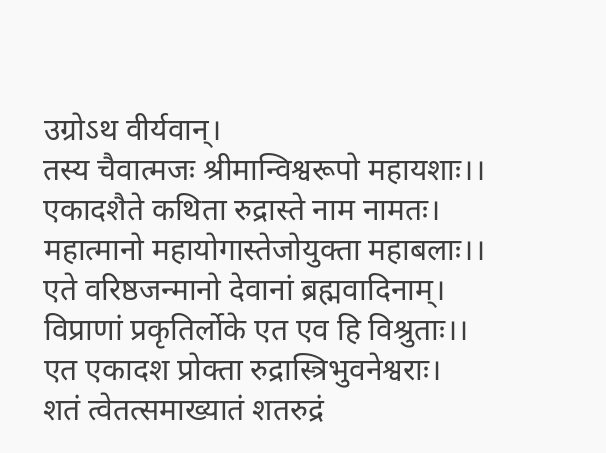उग्रोऽथ वीर्यवान्।
तस्य चैवात्मजः श्रीमान्विश्वरूपो महायशाः।।
एकादशैते कथिता रुद्रास्ते नाम नामतः।
महात्मानो महायोगास्तेजोयुक्ता महाबलाः।।
एते वरिष्ठजन्मानो देवानां ब्रह्मवादिनाम्।
विप्राणां प्रकृतिर्लोके एत एव हि विश्रुताः।।
एत एकादश प्रोक्ता रुद्रास्त्रिभुवनेश्वराः।
शतं त्वेतत्समाख्यातं शतरुद्रं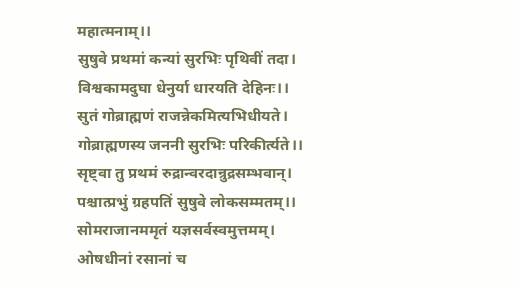महात्मनाम्।।
सुषुवे प्रथमां कन्यां सुरभिः पृथिवीं तदा।
विश्वकामदुघा धेनुर्या धारयति देहिनः।।
सुतं गोब्राह्मणं राजन्नेकमित्यभिधीयते।
गोब्राह्मणस्य जननी सुरभिः परिकीर्त्यते।।
सृष्ट्वा तु प्रथमं रुद्रान्वरदान्रुद्रसम्भवान्।
पश्चात्प्रभुं ग्रहपतिं सुषुवे लोकसम्मतम्।।
सोमराजानममृतं यज्ञसर्वस्वमुत्तमम्।
ओषधीनां रसानां च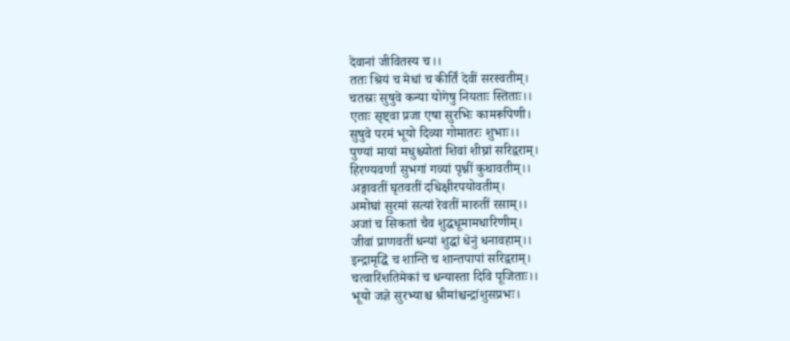देवानां जीवितस्य च।।
ततः श्रियं च मेधां च कीर्तिं देवीं सरस्वतीम्।
चतस्रः सुषुवे कन्या योगेषु नियताः स्तिताः।।
एताः सृष्ट्वा प्रजा एषा सुरभिः कामरूपिणी।
सुषुवे परमं भूयो दिव्या गोमातरः शुभाः।।
पुण्यां मायां मधुश्च्योतां शिवां शीघ्रां सरिद्वराम्।
हिरण्यवर्णां सुभगां गव्यां पृश्नीं कुथावतीम्।।
अङ्गावतीं घृतवतीं दधिक्षीरपयोवतीम्।
अमोघां सुरमां सत्यां रेवतीं मारुतीं रसाम्।।
अजां च सिकतां चैव शुद्धधूमामधारिणीम्।
जीवां प्राणवतीं धन्यां शुद्धां धेनुं धनावहाम्।।
इन्द्रामृद्धिं च शान्ति च शान्तपापां सरिद्वराम्।
चत्वारिंशतिमेकां च धन्यास्ता दिवि पूजिताः।।
भूयो जज्ञे सुरभ्याश्च श्रीमांश्चन्द्रांशुसप्रभः।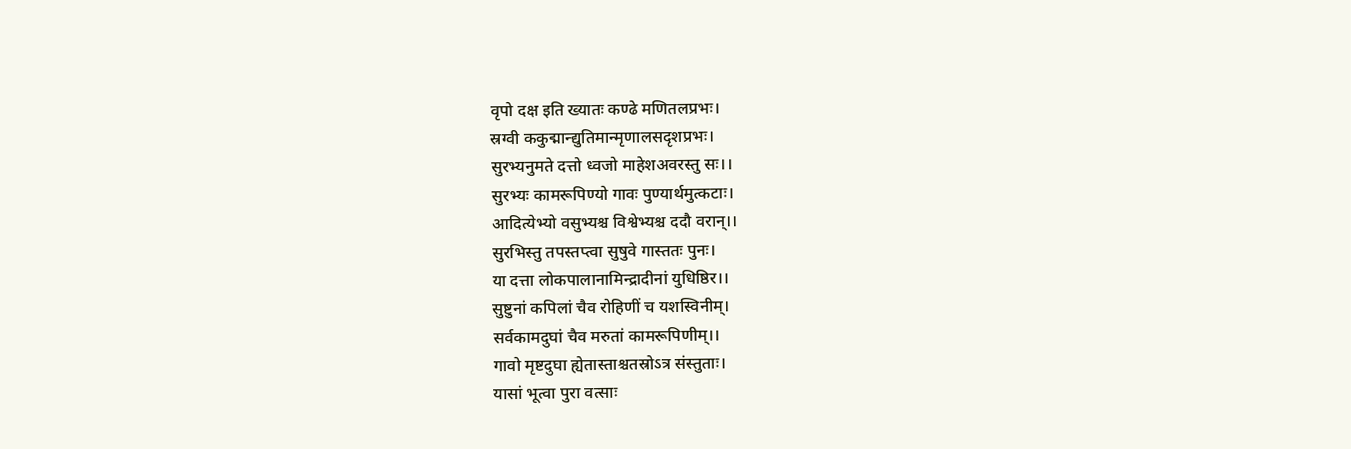वृपो दक्ष इति ख्यातः कण्ढे मणितलप्रभः।
स्रग्वी ककुद्मान्द्युतिमान्मृणालसदृशप्रभः।
सुरभ्यनुमते दत्तो ध्वजो माहेशअवरस्तु सः।।
सुरभ्यः कामरूपिण्यो गावः पुण्यार्थमुत्कटाः।
आदित्येभ्यो वसुभ्यश्च विश्वेभ्यश्च ददौ वरान्।।
सुरभिस्तु तपस्तप्त्वा सुषुवे गास्ततः पुनः।
या दत्ता लोकपालानामिन्द्रादीनां युधिष्ठिर।।
सुष्टुनां कपिलां चैव रोहिणीं च यशस्विनीम्।
सर्वकामदुघां चैव मरुतां कामरूपिणीम्।।
गावो मृष्टदुघा ह्येतास्ताश्चतस्रोऽत्र संस्तुताः।
यासां भूत्वा पुरा वत्साः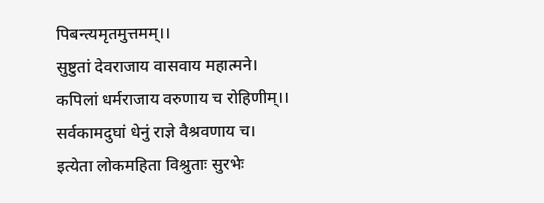पिबन्त्यमृतमुत्तमम्।।
सुष्टुतां देवराजाय वासवाय महात्मने।
कपिलां धर्मराजाय वरुणाय च रोहिणीम्।।
सर्वकामदुघां धेनुं राज्ञे वैश्रवणाय च।
इत्येता लोकमहिता विश्रुताः सुरभेः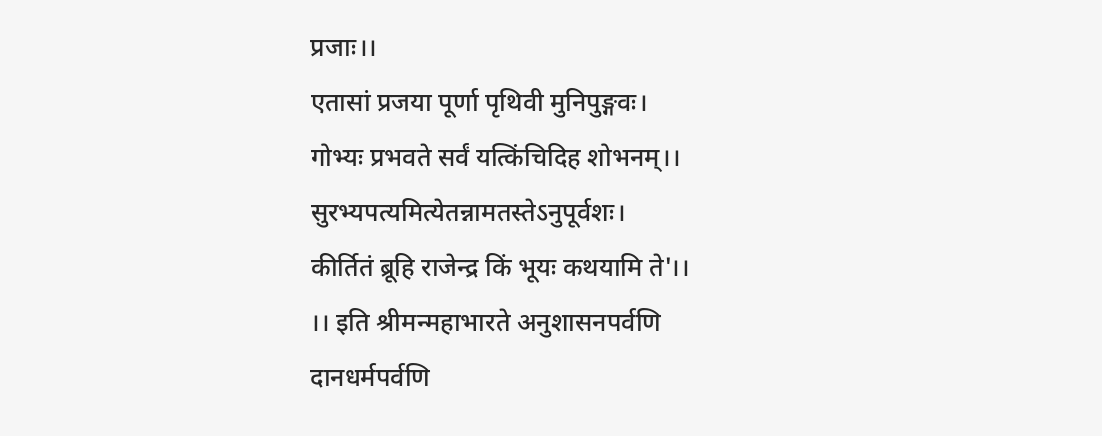प्रजाः।।
एतासां प्रजया पूर्णा पृथिवी मुनिपुङ्गवः।
गोभ्यः प्रभवते सर्वं यत्किंचिदिह शोभनम्।।
सुरभ्यपत्यमित्येतन्नामतस्तेऽनुपूर्वशः।
कीर्तितं ब्रूहि राजेन्द्र किं भूयः कथयामि ते'।।
।। इति श्रीमन्महाभारते अनुशासनपर्वणि
दानधर्मपर्वणि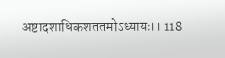अष्टादशाधिकशततमोऽध्यायः।। 118